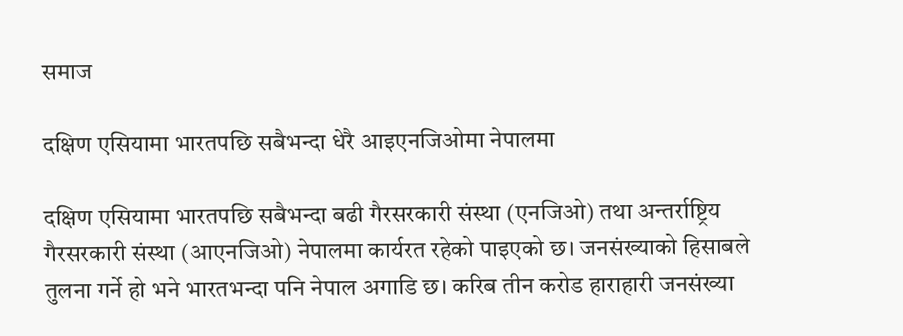समाज

दक्षिण एसियामा भारतपछि सबैभन्दा धेरै आइएनजिओमा नेपालमा

दक्षिण एसियामा भारतपछि सबैभन्दा बढी गैरसरकारी संस्था (एनजिओ) तथा अन्तर्राष्ट्रिय गैरसरकारी संस्था (आएनजिओ) नेपालमा कार्यरत रहेको पाइएको छ। जनसंख्याको हिसाबले तुलना गर्ने हो भने भारतभन्दा पनि नेपाल अगाडि छ। करिब तीन करोड हाराहारी जनसंख्या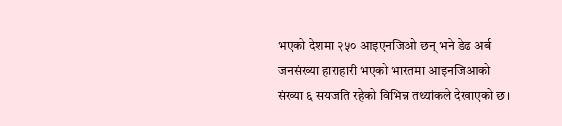भएको देशमा २५० आइएनजिओ छन् भने डेढ अर्ब जनसंख्या हाराहारी भएको भारतमा आइनजिआको संख्या ६ सयजति रहेको विभिन्न तथ्यांकले देखाएको छ।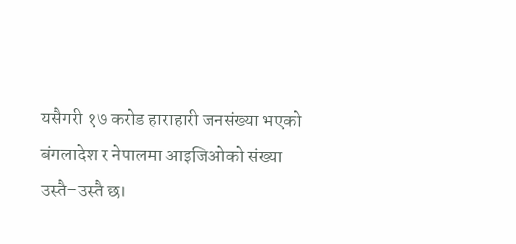यसैगरी १७ करोड हाराहारी जनसंख्या भएको बंगलादेश र नेपालमा आइजिओको संख्या उस्तै–उस्तै छ।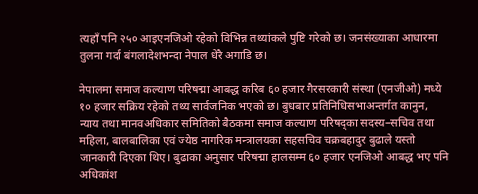त्यहाँ पनि २५० आइएनजिओ रहेको विभिन्न तथ्यांकले पुष्टि गरेको छ। जनसंख्याका आधारमा तुलना गर्दा बंगलादेशभन्दा नेपाल धेरै अगाडि छ।

नेपालमा समाज कल्याण परिषद्मा आबद्ध करिब ६० हजार गैरसरकारी संस्था (एनजीओ) मध्ये १० हजार सक्रिय रहेको तथ्य सार्वजनिक भएको छ। बुधबार प्रतिनिधिसभाअन्तर्गत कानुन, न्याय तथा मानवअधिकार समितिको बैठकमा समाज कल्याण परिषद्का सदस्य–सचिव तथा महिला, बालबालिका एवं ज्येष्ठ नागरिक मन्त्रालयका सहसचिव चक्रबहादुर बुढाले यस्तो जानकारी दिएका थिए। बुढाका अनुसार परिषद्मा हालसम्म ६० हजार एनजिओ आबद्ध भए पनि अधिकांश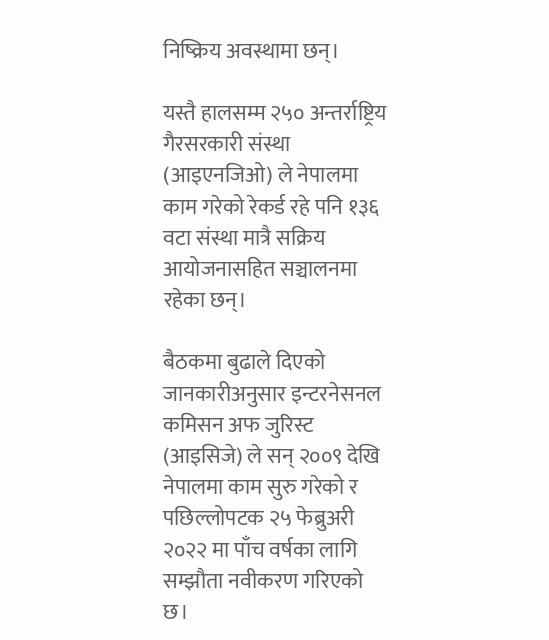निष्क्रिय अवस्थामा छन्।

यस्तै हालसम्म २५० अन्तर्राष्ट्रिय गैरसरकारी संस्था (आइएनजिओ) ले नेपालमा काम गरेको रेकर्ड रहे पनि १३६ वटा संस्था मात्रै सक्रिय आयोजनासहित सञ्चालनमा रहेका छन्।

बैठकमा बुढाले दिएको जानकारीअनुसार इन्टरनेसनल कमिसन अफ जुरिस्ट (आइसिजे) ले सन् २००९ देखि नेपालमा काम सुरु गरेको र पछिल्लोपटक २५ फेब्रुअरी २०२२ मा पाँच वर्षका लागि सम्झौता नवीकरण गरिएको छ।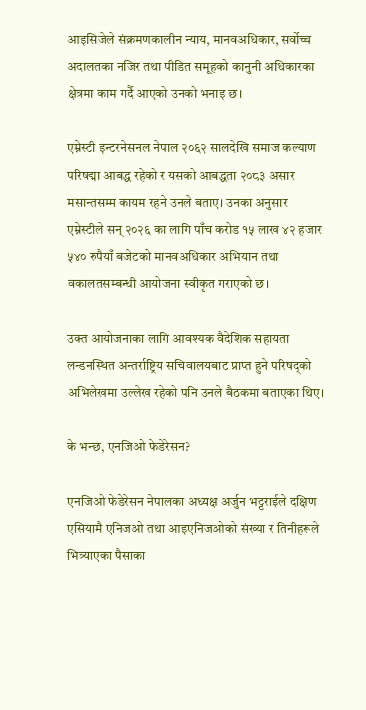आइसिजेले संक्रमणकालीन न्याय, मानवअधिकार, सर्वोच्च अदालतका नजिर तथा पीडित समूहको कानुनी अधिकारका क्षेत्रमा काम गर्दै आएको उनको भनाइ छ।

एम्नेस्टी इन्टरनेसनल नेपाल २०६२ सालदेखि समाज कल्याण परिषद्मा आबद्ध रहेको र यसको आबद्धता २०८३ असार मसान्तसम्म कायम रहने उनले बताए। उनका अनुसार एम्नेस्टीले सन् २०२६ का लागि पाँच करोड १५ लाख ४२ हजार ५४० रुपैयाँ बजेटको मानवअधिकार अभियान तथा वकालतसम्बन्धी आयोजना स्वीकृत गराएको छ।

उक्त आयोजनाका लागि आवश्यक वैदेशिक सहायता लन्डनस्थित अन्तर्राष्ट्रिय सचिवालयबाट प्राप्त हुने परिषद्को अभिलेखमा उल्लेख रहेको पनि उनले बैठकमा बताएका थिए।

के भन्छ, एनजिओ फेडेरेसन?

एनजिओ फेडेरेसन नेपालका अध्यक्ष अर्जुन भट्टराईले दक्षिण एसियामै एनिजओ तथा आइएनिजओको संख्या र तिनीहरूले भित्र्याएका पैसाका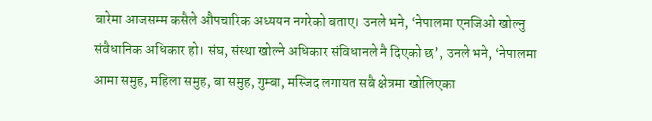बारेमा आजसम्म कसैले औपचारिक अध्ययन नगरेको बताए। उनले भने, ‘नेपालमा एनजिओ खोल्नु संवैधानिक अधिकार हो। संघ, संस्था खोल्ने अधिकार संविधानले नै दिएको छ’, उनले भने, ‘नेपालमा आमा समुह, महिला समुह, बा समुह, गुम्बा, मस्जिद लगायत सबै क्षेत्रमा खोलिएका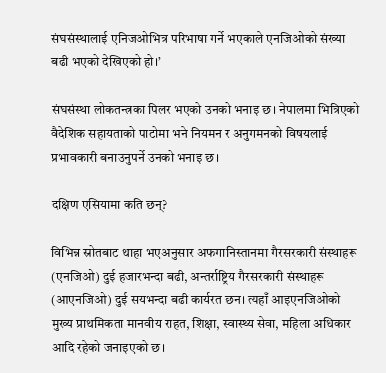संघसंस्थालाई एनिजओभित्र परिभाषा गर्ने भएकाले एनजिओको संख्या बढी भएको देखिएको हो।’

संघसंस्था लोकतन्त्रका पिलर भएको उनको भनाइ छ। नेपालमा भित्रिएको वैदेशिक सहायताको पाटोमा भने नियमन र अनुगमनको विषयलाई प्रभावकारी बनाउनुपर्ने उनको भनाइ छ।

दक्षिण एसियामा कति छन्?

विभिन्न स्रोतबाट थाहा भएअनुसार अफगानिस्तानमा गैरसरकारी संस्थाहरू (एनजिओ) दुई हजारभन्दा बढी, अन्तर्राष्ट्रिय गैरसरकारी संस्थाहरू (आएनजिओ) दुई सयभन्दा बढी कार्यरत छन। त्यहाँ आइएनजिओको मुख्य प्राथमिकता मानवीय राहत, शिक्षा, स्वास्थ्य सेवा, महिला अधिकार आदि रहेको जनाइएको छ।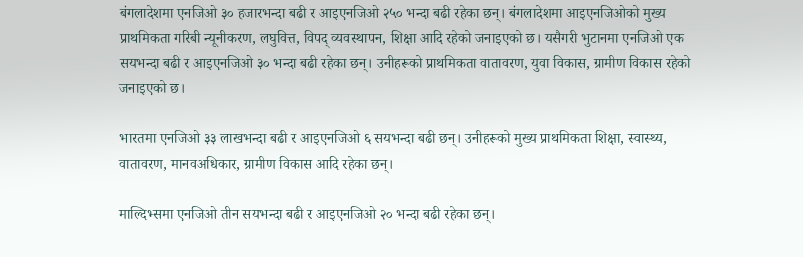बंगलादेशमा एनजिओ ३० हजारभन्दा बढी र आइएनजिओ २५० भन्दा बढी रहेका छन्। बंगलादेशमा आइएनजिओको मुख्य प्राथमिकता गरिबी न्यूनीकरण, लघुवित्त, विपद् व्यवस्थापन, शिक्षा आदि रहेको जनाइएको छ। यसैगरी भुटानमा एनजिओ एक सयभन्दा बढी र आइएनजिओ ३० भन्दा बढी रहेका छन्। उनीहरूको प्राथमिकता वातावरण, युवा विकास, ग्रामीण विकास रहेको जनाइएको छ।

भारतमा एनजिओ ३३ लाखभन्दा बढी र आइएनजिओ ६ सयभन्दा बढी छन्। उनीहरूको मुख्य प्राथमिकता शिक्षा, स्वास्थ्य, वातावरण, मानवअधिकार, ग्रामीण विकास आदि रहेका छन्।

माल्दिभ्समा एनजिओ तीन सयभन्दा बढी र आइएनजिओ २० भन्दा बढी रहेका छन्।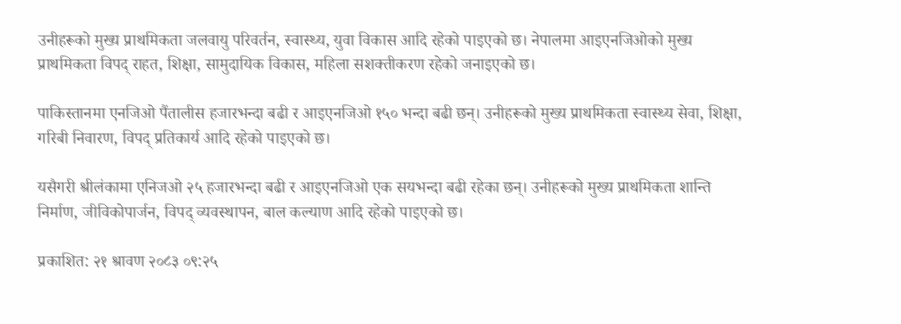उनीहरूको मुख्य प्राथमिकता जलवायु परिवर्तन, स्वास्थ्य, युवा विकास आदि रहेको पाइएको छ। नेपालमा आइएनजिओको मुख्य प्राथमिकता विपद् राहत, शिक्षा, सामुदायिक विकास, महिला सशक्तीकरण रहेको जनाइएको छ।

पाकिस्तानमा एनजिओ पैंतालीस हजारभन्दा बढी र आइएनजिओ १५० भन्दा बढी छन्। उनीहरूको मुख्य प्राथमिकता स्वास्थ्य सेवा, शिक्षा, गरिबी निवारण, विपद् प्रतिकार्य आदि रहेको पाइएको छ।

यसैगरी श्रीलंकामा एनिजओ २५ हजारभन्दा बढी र आइएनजिओ एक सयभन्दा बढी रहेका छन्। उनीहरूको मुख्य प्राथमिकता शान्ति निर्माण, जीविकोपार्जन, विपद् व्यवस्थापन, बाल कल्याण आदि रहेको पाइएको छ।

प्रकाशित: २१ श्रावण २०८३ ०९:२५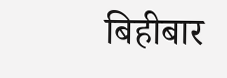बिहीबार